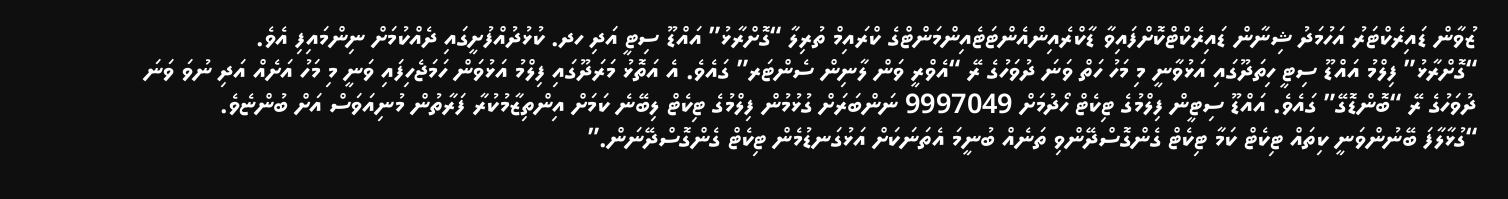ޒުވާން ޑައިރެކްޓަރު އަހުމަދު ޝިނާން ޑައިރެކްޓްކޮށްފައިވާ ޑާކްރެއިންއެންޓަޓެއިންމަންޓްގެ ކްރައިމް ތުރިލާ “ގޮށްރާޅު” އައްޑޫ ސިޓީ އަދި ހދ. ކުޅުދުއްފުށީގައި ދެއްކުމަށް ނިންމައިފި އެވެ.
“ގޮށްރާޅު” ފިލްމު އައްޑޫ ސިޓީ ހިތަދޫގައި އަޅުވާނީ މި މަހު ހަތް ވަނަ ދުވަހުގެ ރޭ “އެވްރީ ވަން ލާނިން ސެންޓަރ” ގައެވެ. އެ އަތޮޅު މަރަދޫގައި ފިލްމު އަޅުވަން ހަމަޖެހިފައި ވަނީ މި މަހު އަށެއް އަދި ނުވަ ވަނަ ދުވަހުގެ ރޭ “ބޮންޑޮގޭ” ގައެވެ. އައްޑޫ ސިޓީން ފިލްމުގެ ޓިކެޓް ހޯދުމަށް 9997049 ނަންބަރަށް ގުޅުމުން ފިލްމުގެ ޓިކެޓް ލިބޭނެ ކަމަށް އިންތިޒާމުކުރާ ފަރާތުން މުނިއަވަސް އަށް ބުންޏެވެ.
“ގުޅާލާފަ ބޭނުންވަނީ ކިތައް ޓިކެޓް ކަމާ ޓިކެޓް ގެންގޮސްދޭންވި ތަނެއް ބުނީމަ އެތަނަކަށް އަޅުގަނޑުމެން ޓިކެޓް ގެންގޮސްދޭނަން.”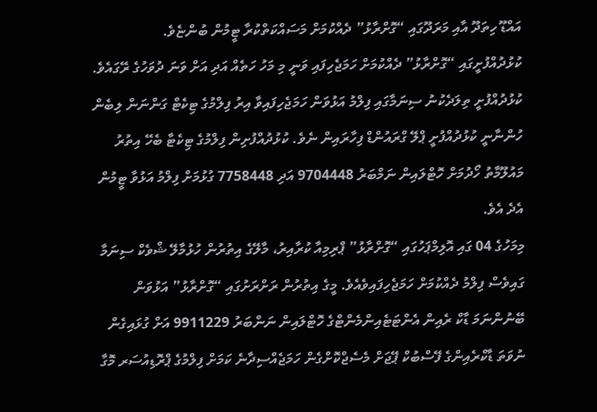އައްޑޫ ހިތަދޫ އާއި މަރަދޫގައި “ގޮށްރާޅު” ދެއްކުމަށް މަސައްކަތްކުރާ ޓީމުން ބުންޏެވެ.
ކުޅުދުއްފުށީގައި “ގޮށްރާޅު” ދެއްކުމަށް ހަމަޖެހިފައި ވަނީ މި މަހު ހަތެއް އަދި އަށް ވަނަ ދުވަހުގެ ރޭގައެވެ. ކުޅުދުއްފުށީ ތިލަދެކުނު ސިނަމާގައި ފިލްމު އަޅުވަން ހަމަޖެހިފައިވާ އިރު ފިލްމުގެ ޓިކެޓް ގަންނަން ލިބެން ހުންނާނީ ކުޅުދުއްފުށީ ޕްލޭ ގްރައުންޑް ފިހާރައިން ނެވެ. ކުޅުދުއްފުށިން ފިލްމުގެ ޓިކެޓާ ބެހޭ އިތުރު މައުލޫމާތު ހޯދުމަށް ހޮޓްލައިން ނަމްބަރު 9704448 އަދި 7758448 ގުޅުމަށް ފިލްމު އަޅުވާ ޓީމުން އެދެ އެވެ.
މިމަހުގެ 04 ގައި އޮލިމްޕަހުގައި “ގޮށްރާޅު” ޕްރިމިއާ ކުރާއިރު، މާލޭގެ އިތުރުން ހުޅުމާލޭ ޝްވެކް ސިނަމާ ގައިވެސް ފިލްމު ދެއްކުމަށް ހަމަޖެހިފައިވެއެވެ. މީގެ އިތުރުން ރަށްރަށުގައި “ގޮށްރާޅު” އަޅުވަން ބޭނުންނަމަ ޑާކް ރެއިން އެންޓަޓެއިންމެންޓްގެ ހޮޓްލައިން ނަންބަރު 9911229 އަށް ގުޅައިގެން ނުވަތަ ޑާކްރެއިންގެ ފޭސްބުކް ޕޭޖަށް މެސެޖްކޮށްގެން ހަމަޖެއްސިދާނެ ކަމަށް ފިލްމުގެ ޕްރޮޑިއުސަރ މޮގާ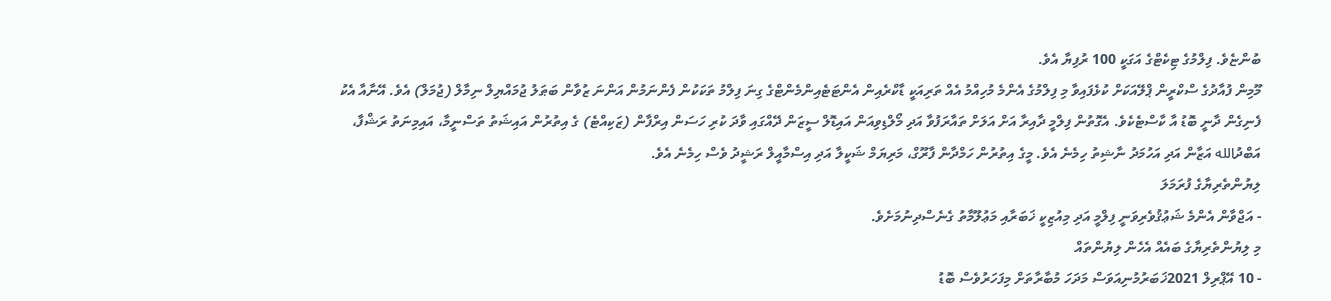ބުންޏެވެ. ފިލްމުގެ ޓިކެޓްގެ އަގަކީ 100 ރުފިޔާ އެވެ.
މޫމިން ފުއާދުގެ ސްކްރީން ޕްލޭއަކަށް ކުޅެފައިވާ މި ފިލްމުގެ އެންމެ މުހިއްމު އެއް ތަރިއަކީ ޑާކްރެއިން އެންޓަޓެއިންމެންޓްގެ ގިނަ ފިލްމު ތަކަކުން ފެންނަމުން އަންނަ ޒުވާން ބަޠަލު ޖުމައްޔިލް ނިމާލް (ޖުމަލް) އެވެ. އޭނާއާ އެކު ފެނިގެން ދާނީ ބޮޑު އާ ކާސްޓެކެވެ. އެގޮތުން ފިލްމީ ދާއިރާ އަށް އަލަށް ތައާރަފުވާ އަދި މޯލްޑިވިއަން އައިޑޮލް ސީޒަން ދޭއްގައި ވާދަ ކުރި ހަސަން އިރްފާން (ޒަކިއްޓެ) ގެ އިތުރުން އައިޝަތު ތަސްނީމާ، އައިމިނަތު ރަޝްފާ، އަބްދުالله އަޒާން އަދި އަހުމަދު ނާޝިތު ހިމެނެ އެވެ. މީގެ އިތުރުން ހަމްދާން ފާރޫގް، މަރިޔަމް ޝަކީލާ އަދި އިސްމާއީލް ރަޝީދު ވެސް ހިމެނެ އެވެ.
ލިޔުންތެރިޔާގެ ފުރަމަލަ
- އަޖްވާން އެންމެ ޝަޢުޤުވެރިވަނީ ފިލްމީ އަދި މިއުޒިކީ ޚަބަރާއި މަޢުލޫމާތު ގެނެސްދިނުމަށެވެ.
މި ލިޔުންތެރިޔާގެ ބައެއް އެހެން ލިޔުންތައް
- 10 އޭޕްރިލް 2021ޚަބަރުމުނިއަވަސް މަދަހަ މުބާރާތަށް މިފަހަރުވެސް ބޮޑު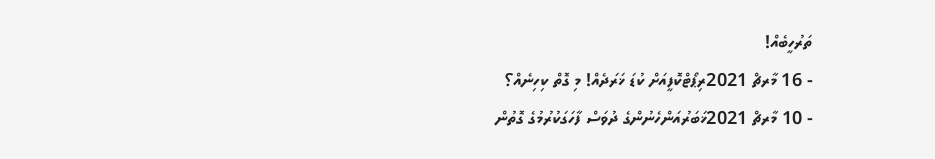ތަރުހީބެއް!
- 16 މާރޗް 2021ރިޕޯޓްކޮފީއަށް ކުޑަ ޚަރަދެއް! މި ގޮތް ކިހިނެއް؟
- 10 މާރޗް 2021ޚަބަރުއަންހެނުންގެ ދުވަސް ފާހަގަކުރުމުގެ ގޮތުން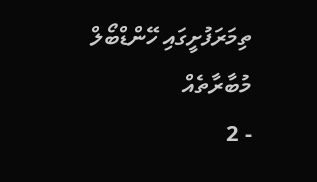ތިމަރަފުށީގައި ހޭންޑްބޯލް މުބާރާތެއް
- 2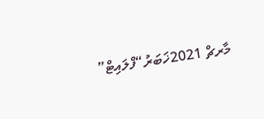މާރޗް 2021ޚަބަރު“ފްލައިޓް”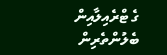ގެ ޓްރެއިލާއިން ބެލުންތެރިން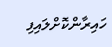ހައިރާންކޮށްލައިފި